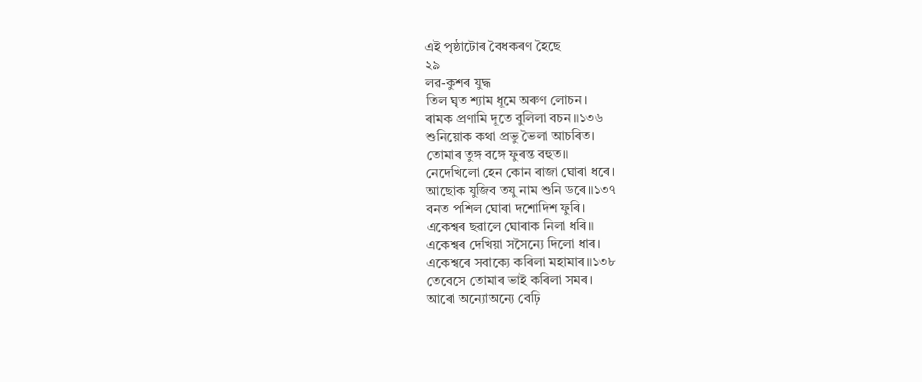এই পৃষ্ঠাটোৰ বৈধকৰণ হৈছে
২৯
লৱ-কুশৰ যুদ্ধ
তিল ঘৃত শ্যাম ধূমে অৰুণ লোচন।
ৰামক প্ৰণামি দূতে বুলিলা বচন॥১৩৬
শুনিয়োক কথা প্ৰভু ভৈলা আচৰিত।
তোমাৰ তুঙ্গ বঙ্গে ফুৰন্ত বহুত॥
নেদেখিলো হেন কোন ৰাজা ঘোৰা ধৰে।
আছোক যুজিব তযু নাম শুনি ডৰে॥১৩৭
বনত পশিল ঘোৰা দশোদিশ ফুৰি।
একেশ্বৰ ছৱালে ঘোৰাক নিলা ধৰি॥
একেশ্বৰ দেখিয়া সসৈন্যে দিলো ধাৰ।
একেশ্বৰে সবাক্যে কৰিলা মহামাৰ॥১৩৮
তেবেসে তোমাৰ ভাই কৰিলা সমৰ।
আৰো অন্যোঅন্যে বেঢ়ি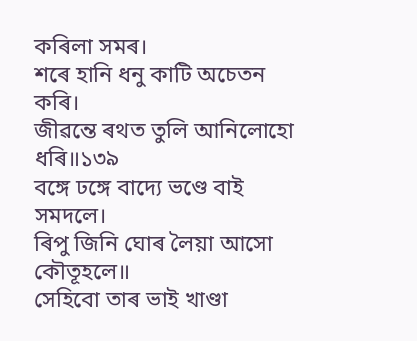কৰিলা সমৰ।
শৰে হানি ধনু কাটি অচেতন কৰি।
জীৱন্তে ৰথত তুলি আনিলোহো ধৰি॥১৩৯
বঙ্গে ঢঙ্গে বাদ্যে ভণ্ডে বাই সমদলে।
ৰিপু জিনি ঘোৰ লৈয়া আসো কৌতূহলে॥
সেহিবো তাৰ ভাই খাণ্ডা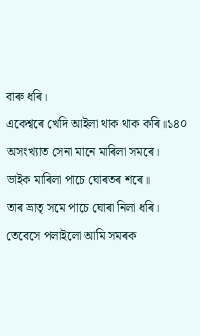বাৰু ধৰি।
একেশ্বৰে খেদি আইলা থাক থাক কৰি॥১৪০
অসংখ্যাত সেনা মানে মাৰিলা সমৰে।
ভাইক মাৰিলা পাচে ঘোৰতৰ শৰে॥
তাৰ ভ্ৰাতৃ সমে পাচে ঘোৰা নিলা ধৰি।
তেবেসে পলাইলো আমি সমৰক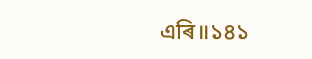এৰি॥১৪১